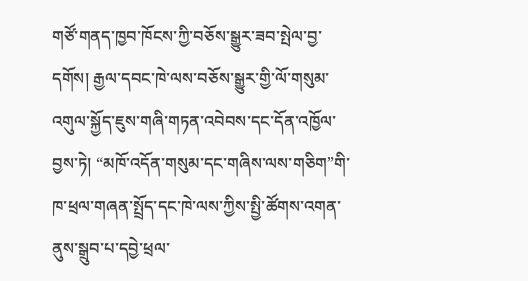གཙོ་གནད་ཁྱབ་ཁོངས་ཀྱི་བཅོས་སྒྱུར་ཟབ་སྤེལ་བྱ་དགོས། རྒྱལ་དབང་ཁེ་ལས་བཅོས་སྒྱུར་གྱི་ལོ་གསུམ་འགུལ་སྐྱོད་ཇུས་གཞི་གཏན་འབེབས་དང་དོན་འཁྱོལ་བྱས་ཏེ། “མཁོ་འདོན་གསུམ་དང་གཞིས་ལས་གཅིག”གི་ཁ་ཕྲལ་གཞན་སྤྲོད་དང་ཁེ་ལས་ཀྱིས་སྤྱི་ཚོགས་འགན་ནུས་སྒྲུབ་པ་དབྱེ་ཕྲལ་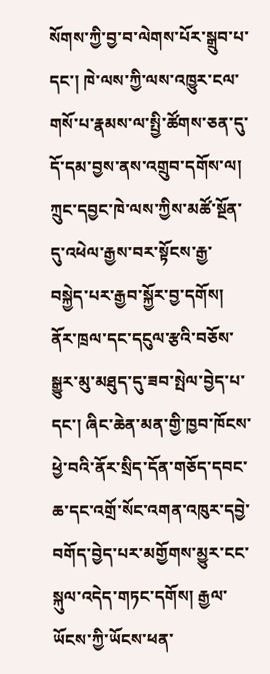སོགས་ཀྱི་བྱ་བ་ལེགས་པོར་སྒྲུབ་པ་དང་། ཁེ་ལས་ཀྱི་ལས་འཁྱུར་ངལ་གསོ་པ་རྣམས་ལ་སྤྱི་ཚོགས་ཅན་དུ་དོ་དམ་བྱས་ནས་འགྲུབ་དགོས་ལ། ཀྲུང་དབྱང་ཁེ་ལས་ཀྱིས་མཚོ་སྔོན་དུ་འཕེལ་རྒྱས་བར་སྟོངས་རྒྱ་བསྐྱེད་པར་རྒྱབ་སྐྱོར་བྱ་དགོས། ནོར་ཁྲལ་དང་དངུལ་རྩའི་བཅོས་སྒྱུར་མུ་མཐུད་དུ་ཟབ་སྤེལ་བྱེད་པ་དང་། ཞིང་ཆེན་མན་གྱི་ཁྱབ་ཁོངས་ཕྱེ་བའི་ནོར་སྲིད་དོན་གཅོད་དབང་ཆ་དང་འགྲོ་སོང་འགན་འཁུར་དབྱེ་བགོད་བྱེད་པར་མགྱོགས་མྱུར་ངང་སྐུལ་འདེད་གཏང་དགོས། རྒྱལ་ཡོངས་ཀྱི་ཡོངས་ཕན་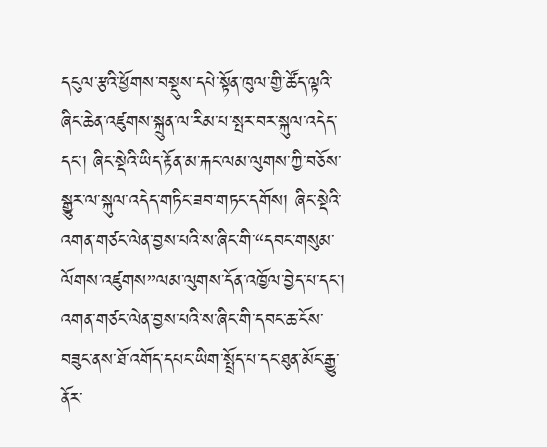དངུལ་རྩའི་ཕྱོགས་བསྡུས་དཔེ་སྟོན་ཁུལ་གྱི་ཚོད་ལྟའི་ཞིང་ཆེན་འཛུགས་སྐྲུན་ལ་རིམ་པ་སྤར་བར་སྐུལ་འདེད་དང་། ཞིང་སྡེའི་ཡིད་རྟོན་མ་རྐང་ལམ་ལུགས་ཀྱི་བཅོས་སྒྱུར་ལ་སྐུལ་འདེད་གཏིང་ཟབ་གཏང་དགོས། ཞིང་སྡེའི་འགན་གཙང་ལེན་བྱས་པའི་ས་ཞིང་གི་“དབང་གསུམ་ལོགས་འཛུགས”ལམ་ལུགས་དོན་འཁྱོལ་བྱེད་པ་དང་། འགན་གཙང་ལེན་བྱས་པའི་ས་ཞིང་གི་དབང་ཆ་ངོས་བཟུང་ནས་ཐོ་འགོད་དཔང་ཡིག་སྤྲོད་པ་དང་ཐུན་མོང་རྒྱུ་ནོར་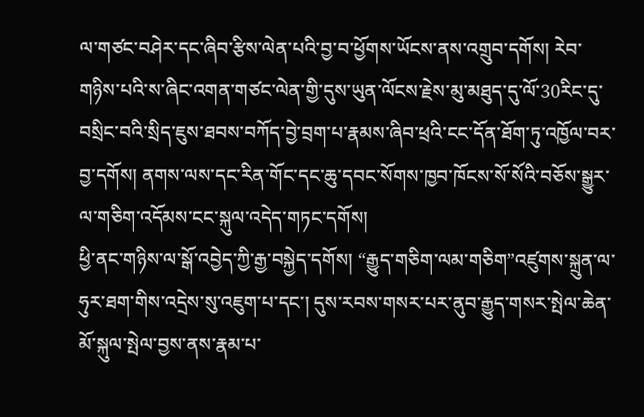ལ་གཙང་བཤེར་དང་ཞིབ་རྩིས་ལེན་པའི་བྱ་བ་ཕྱོགས་ཡོངས་ནས་འགྲུབ་དགོས། རེབ་གཉིས་པའི་ས་ཞིང་འགན་གཙང་ལེན་གྱི་དུས་ཡུན་ལོངས་རྗེས་མུ་མཐུད་དུ་ལོ་30རིང་དུ་བསྲིང་བའི་སྲིད་ཇུས་ཐབས་བཀོད་བྱེ་བྲག་པ་རྣམས་ཞིབ་ཕྲའི་ངང་དོན་ཐོག་ཏུ་འཁྱོལ་བར་བྱ་དགོས། ནགས་ལས་དང་རིན་གོང་དང་ཆུ་དབང་སོགས་ཁྱབ་ཁོངས་སོ་སོའི་བཅོས་སྒྱུར་ལ་གཅིག་འདོམས་ངང་སྐུལ་འདེད་གཏང་དགོས།
ཕྱི་ནང་གཉིས་ལ་སྒོ་འབྱེད་ཀྱི་རྒྱ་བསྐྱེད་དགོས། “རྒྱུད་གཅིག་ལམ་གཅིག”འཛུགས་སྐྲུན་ལ་ཧུར་ཐག་གིས་འདྲེས་སུ་འཇུག་པ་དང་། དུས་རབས་གསར་པར་ནུབ་རྒྱུད་གསར་སྤེལ་ཆེན་མོ་སྐུལ་སྤེལ་བྱས་ནས་རྣམ་པ་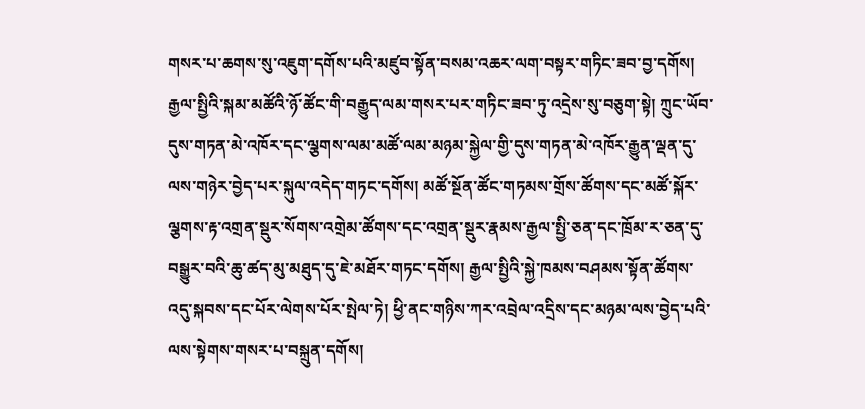གསར་པ་ཆགས་སུ་འཇུག་དགོས་པའི་མཛུབ་སྟོན་བསམ་འཆར་ལག་བསྟར་གཏིང་ཟབ་བྱ་དགོས། རྒྱལ་སྤྱིའི་སྐམ་མཚོའི་ཉོ་ཚོང་གི་བརྒྱུད་ལམ་གསར་པར་གཏིང་ཟབ་ཏུ་འདྲེས་སུ་བཅུག་སྟེ། ཀྲུང་ཡོབ་དུས་གཏན་མེ་འཁོར་དང་ལྕགས་ལམ་མཚོ་ལམ་མཉམ་སྐྱེལ་གྱི་དུས་གཏན་མེ་འཁོར་རྒྱུན་ལྡན་དུ་ལས་གཉེར་བྱེད་པར་སྐུལ་འདེད་གཏང་དགོས། མཚོ་སྔོན་ཚོང་གཏམས་གྲོས་ཚོགས་དང་མཚོ་སྐོར་ལྕགས་རྟ་འགྲན་སྡུར་སོགས་འགྲེམ་ཚོགས་དང་འགྲན་སྡུར་རྣམས་རྒྱལ་སྤྱི་ཅན་དང་ཁྲོམ་ར་ཅན་དུ་བསྒྱུར་བའི་ཆུ་ཚད་མུ་མཐུད་དུ་ཇེ་མཐོར་གཏང་དགོས། རྒྱལ་སྤྱིའི་སྐྱེ་ཁམས་བཤམས་སྟོན་ཚོགས་འདུ་སྐབས་དང་པོར་ལེགས་པོར་སྤེལ་ཏེ། ཕྱི་ནང་གཉིས་ཀར་འབྲེལ་འདྲིས་དང་མཉམ་ལས་བྱེད་པའི་ལས་སྟེགས་གསར་པ་བསྐྲུན་དགོས།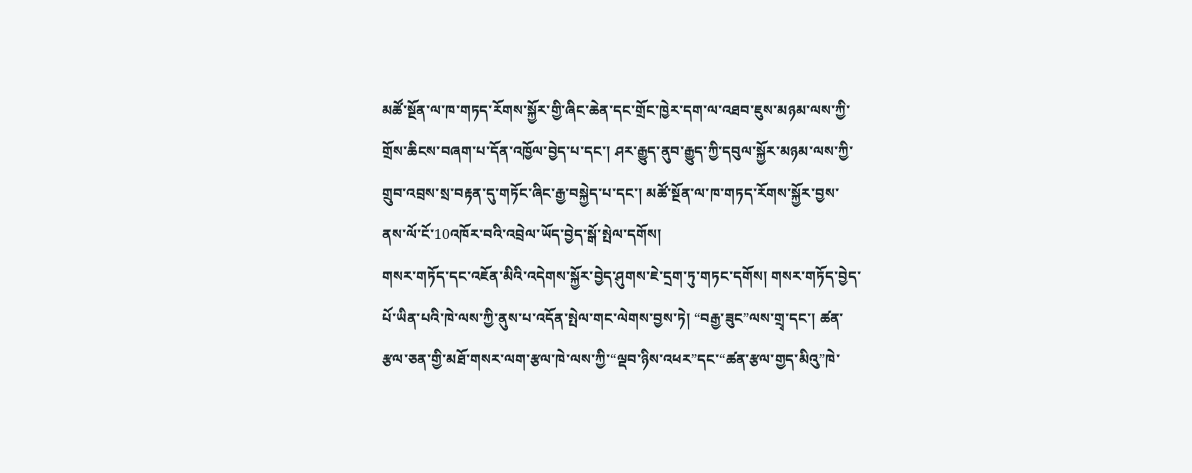མཚོ་སྔོན་ལ་ཁ་གཏད་རོགས་སྐྱོར་གྱི་ཞིང་ཆེན་དང་གྲོང་ཁྱེར་དག་ལ་འཐབ་ཇུས་མཉམ་ལས་ཀྱི་གྲོས་ཆིངས་བཞག་པ་དོན་འཁྱོལ་བྱེད་པ་དང་། ཤར་རྒྱུད་ནུབ་རྒྱུད་ཀྱི་དབུལ་སྐྱོར་མཉམ་ལས་ཀྱི་གྲུབ་འབྲས་སྲ་བརྟན་དུ་གཏོང་ཞིང་རྒྱ་བསྐྱེད་པ་དང་། མཚོ་སྔོན་ལ་ཁ་གཏད་རོགས་སྐྱོར་བྱས་ནས་ལོ་ངོ་10འཁོར་བའི་འབྲེལ་ཡོད་བྱེད་སྒོ་སྤེལ་དགོས།
གསར་གཏོད་དང་འཇོན་མིའི་འདེགས་སྐྱོར་བྱེད་ཤུགས་ཇེ་དྲག་ཏུ་གཏང་དགོས། གསར་གཏོད་བྱེད་པོ་ཡིན་པའི་ཁེ་ལས་ཀྱི་ནུས་པ་འདོན་སྤེལ་གང་ལེགས་བྱས་ཏེ། “བརྒྱ་ཟུང”ལས་གྲྭ་དང་། ཚན་རྩལ་ཅན་གྱི་མཐོ་གསར་ལག་རྩལ་ཁེ་ལས་ཀྱི་“ལྡབ་ཉིས་འཕར”དང་“ཚན་རྩལ་གྱད་མིའུ”ཁེ་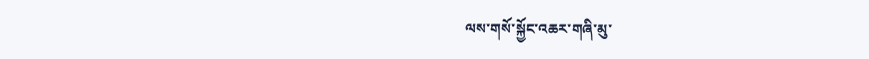ལས་གསོ་སྐྱོང་འཆར་གཞི་མུ་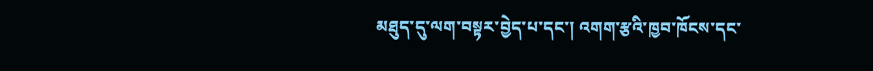མཐུད་དུ་ལག་བསྟར་བྱེད་པ་དང་། འགག་རྩའི་ཁྱབ་ཁོངས་དང་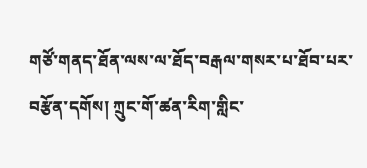གཙོ་གནད་ཐོན་ལས་ལ་ཐོད་བརྒལ་གསར་པ་ཐོབ་པར་བརྩོན་དགོས། ཀྲུང་གོ་ཚན་རིག་གླིང་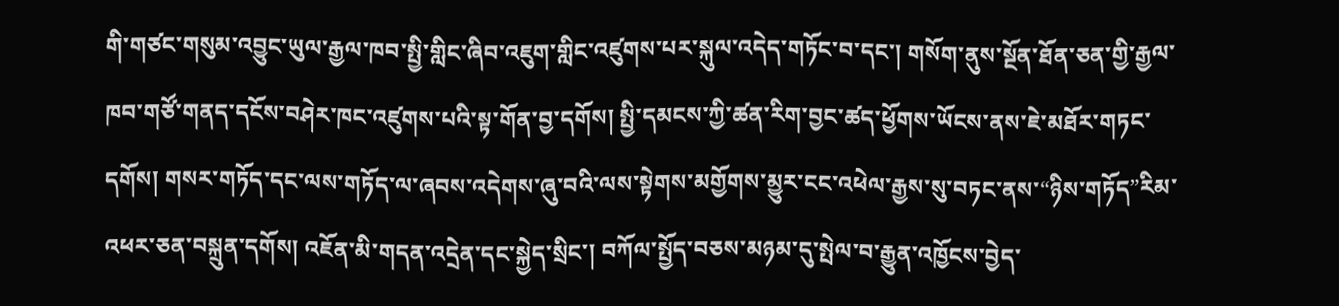གི་གཙང་གསུམ་འབྱུང་ཡུལ་རྒྱལ་ཁབ་སྤྱི་གླིང་ཞིབ་འཇུག་གླིང་འཛུགས་པར་སྐུལ་འདེད་གཏོང་བ་དང་། གསོག་ནུས་སྔོན་ཐོན་ཅན་གྱི་རྒྱལ་ཁབ་གཙོ་གནད་དངོས་བཤེར་ཁང་འཛུགས་པའི་སྟ་གོན་བྱ་དགོས། སྤྱི་དམངས་ཀྱི་ཚན་རིག་བྱང་ཚད་ཕྱོགས་ཡོངས་ནས་ཇེ་མཐོར་གཏང་དགོས། གསར་གཏོད་དང་ལས་གཏོད་ལ་ཞབས་འདེགས་ཞུ་བའི་ལས་སྟེགས་མགྱོགས་མྱུར་ངང་འཕེལ་རྒྱས་སུ་བཏང་ནས་“ཉིས་གཏོད”རིམ་འཕར་ཅན་བསྐྲུན་དགོས། འཇོན་མི་གདན་འདྲེན་དང་སྐྱེད་སྲིང་། བཀོལ་སྤྱོད་བཅས་མཉམ་དུ་སྤེལ་བ་རྒྱུན་འཁྱོངས་བྱེད་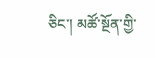ཅིང་། མཚོ་སྔོན་གྱི་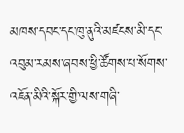མཁས་དབང་དང་ཁུ་ནུའི་མཛངས་མི་དང་འབུམ་རམས་ཞབས་ཕྱི་ཚོགས་པ་སོགས་འཇོན་མིའི་སྐོར་གྱི་ལས་གཞི་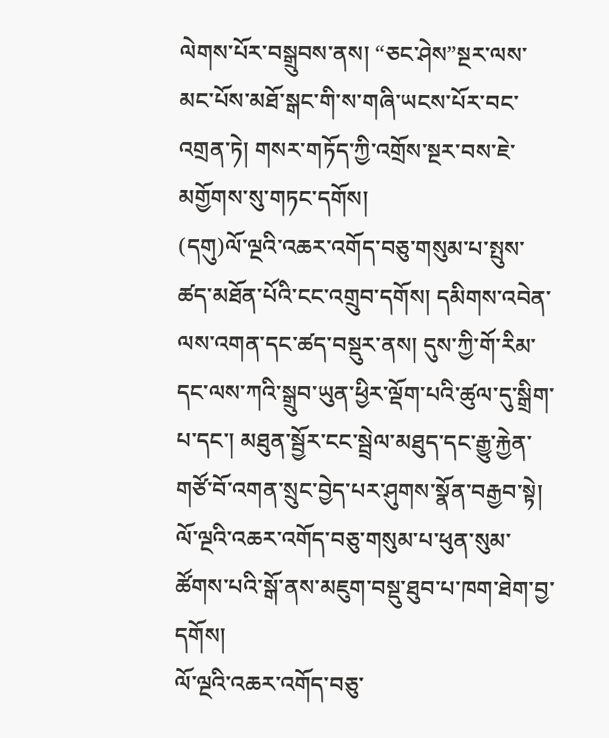ལེགས་པོར་བསྒྲུབས་ནས། “ཅང་ཤེས”སྔར་ལས་མང་པོས་མཐོ་སྒང་གི་ས་གཞི་ཡངས་པོར་བང་འགྲན་ཏེ། གསར་གཏོད་ཀྱི་འགྲོས་སྔར་བས་ཇེ་མགྱོགས་སུ་གཏང་དགོས།
(དགུ)ལོ་ལྔའི་འཆར་འགོད་བཅུ་གསུམ་པ་སྤུས་ཚད་མཐོན་པོའི་ངང་འགྲུབ་དགོས། དམིགས་འབེན་ལས་འགན་དང་ཚད་བསྡུར་ནས། དུས་ཀྱི་གོ་རིམ་དང་ལས་ཀའི་སྒྲུབ་ཡུན་ཕྱིར་ལྡོག་པའི་ཚུལ་དུ་སྒྲིག་པ་དང་། མཐུན་སྦྱོར་ངང་སྦྲེལ་མཐུད་དང་རྒྱུ་རྐྱེན་གཙོ་བོ་འགན་སྲུང་བྱེད་པར་ཤུགས་སྣོན་བརྒྱབ་སྟེ། ལོ་ལྔའི་འཆར་འགོད་བཅུ་གསུམ་པ་ཕུན་སུམ་ཚོགས་པའི་སྒོ་ནས་མཇུག་བསྡུ་ཐུབ་པ་ཁག་ཐེག་བྱ་དགོས།
ལོ་ལྔའི་འཆར་འགོད་བཅུ་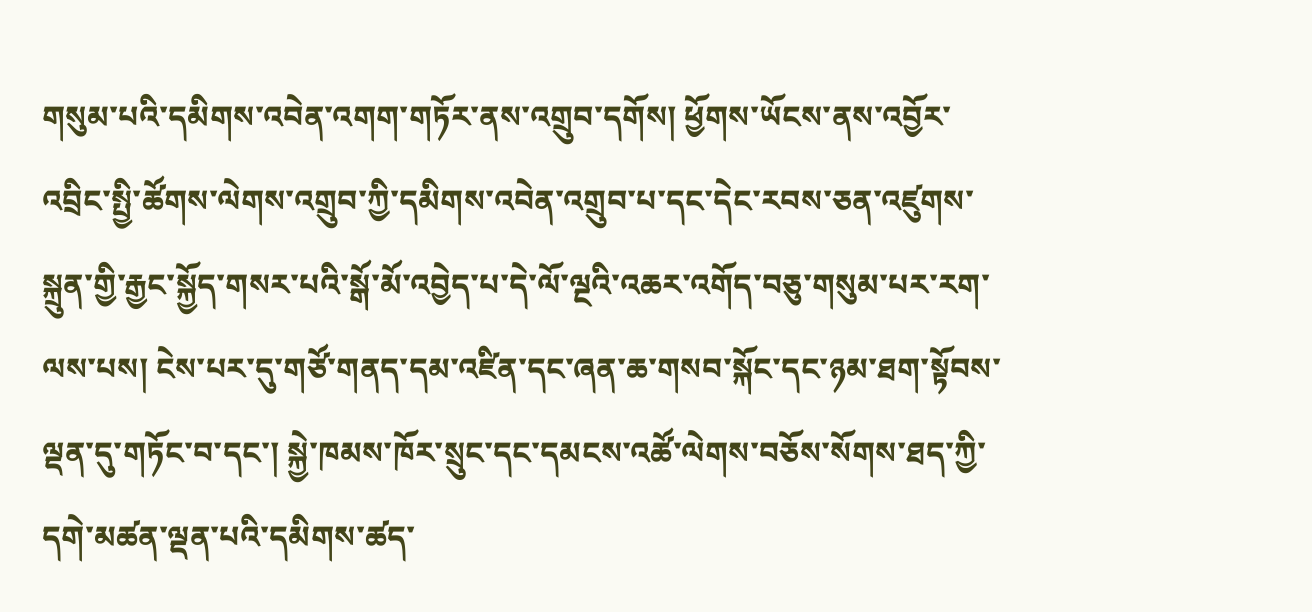གསུམ་པའི་དམིགས་འབེན་འགག་གཏོར་ནས་འགྲུབ་དགོས། ཕྱོགས་ཡོངས་ནས་འབྱོར་འབྲིང་སྤྱི་ཚོགས་ལེགས་འགྲུབ་ཀྱི་དམིགས་འབེན་འགྲུབ་པ་དང་དེང་རབས་ཅན་འཛུགས་སྐྲུན་གྱི་རྒྱང་སྐྱོད་གསར་པའི་སྒོ་མོ་འབྱེད་པ་དེ་ལོ་ལྔའི་འཆར་འགོད་བཅུ་གསུམ་པར་རག་ལས་པས། ངེས་པར་དུ་གཙོ་གནད་དམ་འཛིན་དང་ཞན་ཆ་གསབ་སྐོང་དང་ཉམ་ཐག་སྟོབས་ལྡན་དུ་གཏོང་བ་དང་། སྐྱེ་ཁམས་ཁོར་སྲུང་དང་དམངས་འཚོ་ལེགས་བཅོས་སོགས་ཐད་ཀྱི་དགེ་མཚན་ལྡན་པའི་དམིགས་ཚད་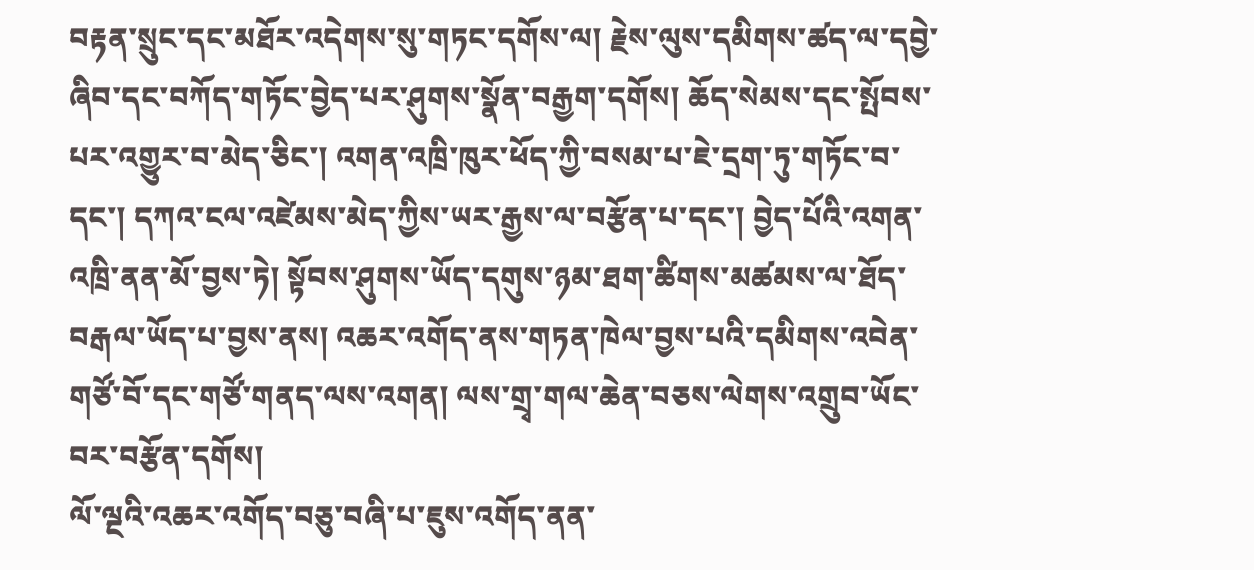བརྟན་སྲུང་དང་མཐོར་འདེགས་སུ་གཏང་དགོས་ལ། རྗེས་ལུས་དམིགས་ཚད་ལ་དབྱེ་ཞིབ་དང་བཀོད་གཏོང་བྱེད་པར་ཤུགས་སྣོན་བརྒྱག་དགོས། ཆོད་སེམས་དང་སྤོབས་པར་འགྱུར་བ་མེད་ཅིང་། འགན་འཁྲི་ཁུར་ཕོད་ཀྱི་བསམ་པ་ཇེ་དྲག་ཏུ་གཏོང་བ་དང་། དཀའ་ངལ་འཛེམས་མེད་ཀྱིས་ཡར་རྒྱས་ལ་བརྩོན་པ་དང་། བྱེད་པོའི་འགན་འཁྲི་ནན་མོ་བྱས་ཏེ། སྟོབས་ཤུགས་ཡོད་དགུས་ཉམ་ཐག་ཚིགས་མཚམས་ལ་ཐོད་བརྒལ་ཡོད་པ་བྱས་ནས། འཆར་འགོད་ནས་གཏན་ཁེལ་བྱས་པའི་དམིགས་འབེན་གཙོ་བོ་དང་གཙོ་གནད་ལས་འགན། ལས་གྲྭ་གལ་ཆེན་བཅས་ལེགས་འགྲུབ་ཡོང་བར་བརྩོན་དགོས།
ལོ་ལྔའི་འཆར་འགོད་བཅུ་བཞི་པ་ཇུས་འགོད་ནན་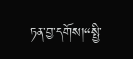ཏན་བྱ་དགོས།“སྤྱི་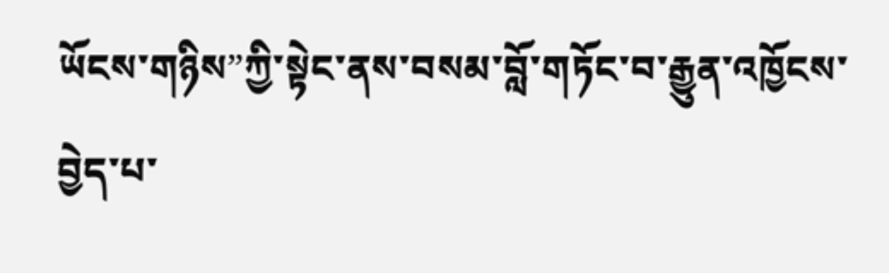ཡོངས་གཉིས”ཀྱི་སྟེང་ནས་བསམ་བློ་གཏོང་བ་རྒྱུན་འཁྱོངས་བྱེད་པ་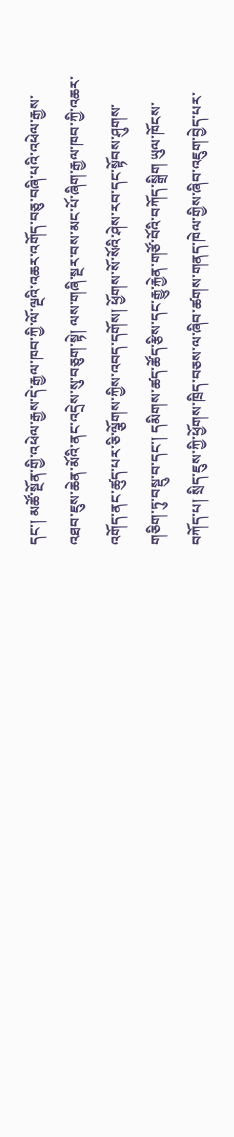དང་། མཚོ་སྔོན་གྱི་འཕེལ་རྒྱས་དེ་རྒྱལ་ཁབ་ཀྱི་ལོ་ལྔའི་འཆར་འགོད་བཅུ་བཞི་པའི་འཕེལ་རྒྱས་འཐབ་ཇུས་ཆེན་མོའི་ནང་འདྲེས་སུ་བཅུག་སྟེ། ལས་གཞི་སྔར་བས་མང་པོ་ཞིག་རྒྱལ་ཁབ་ཀྱི་འཆར་འགོད་ནང་ཚུད་པར་ཅི་ལྕོགས་ཀྱིས་འབད་དགོས། ཕྱོགས་སོ་སོའི་ཤེས་རབ་དང་སྟོབས་ཤུགས་གཅིག་ཏུ་བསྡུ་བ་དང་། དམིགས་ཚད་ཚོད་རྩིས་དང་རྒྱུ་རྐྱེན་གཙོ་བོའི་བཀོད་སྒྲིག ཡུལ་ཁོངས་བཀོད་པ། སྲིད་ཇུས་ཀྱི་ཕྱོགས་ཁྲིད་བཅས་ལ་ཞིབ་ཚགས་གནད་ཁེལ་གྱིས་ཞིབ་འཇུག་བྱེད་པར་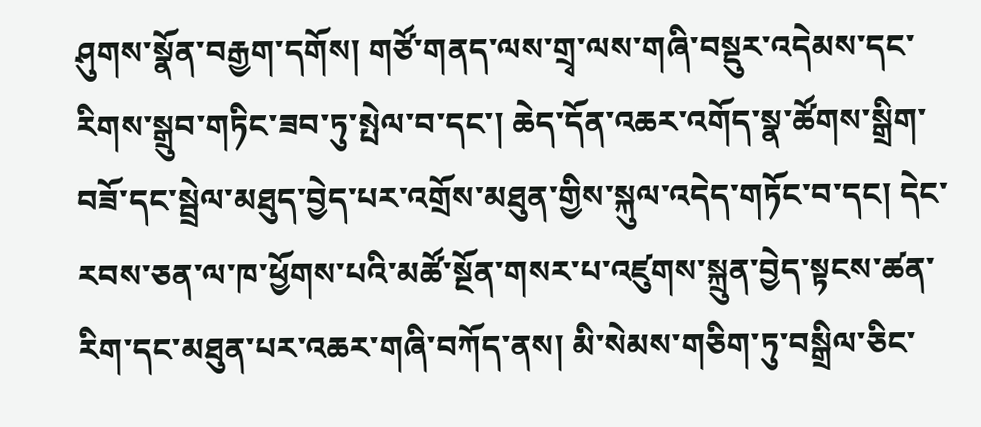ཤུགས་སྣོན་བརྒྱག་དགོས། གཙོ་གནད་ལས་གྲྭ་ལས་གཞི་བསྡུར་འདེམས་དང་རིགས་སྒྲུབ་གཏིང་ཟབ་ཏུ་སྤེལ་བ་དང་། ཆེད་དོན་འཆར་འགོད་སྣ་ཚོགས་སྒྲིག་བཟོ་དང་སྦྲེལ་མཐུད་བྱེད་པར་འགྲོས་མཐུན་གྱིས་སྐུལ་འདེད་གཏོང་བ་དང། དེང་རབས་ཅན་ལ་ཁ་ཕྱོགས་པའི་མཚོ་སྔོན་གསར་པ་འཛུགས་སྐྲུན་བྱེད་སྟངས་ཚན་རིག་དང་མཐུན་པར་འཆར་གཞི་བཀོད་ནས། མི་སེམས་གཅིག་ཏུ་བསྒྲིལ་ཅིང་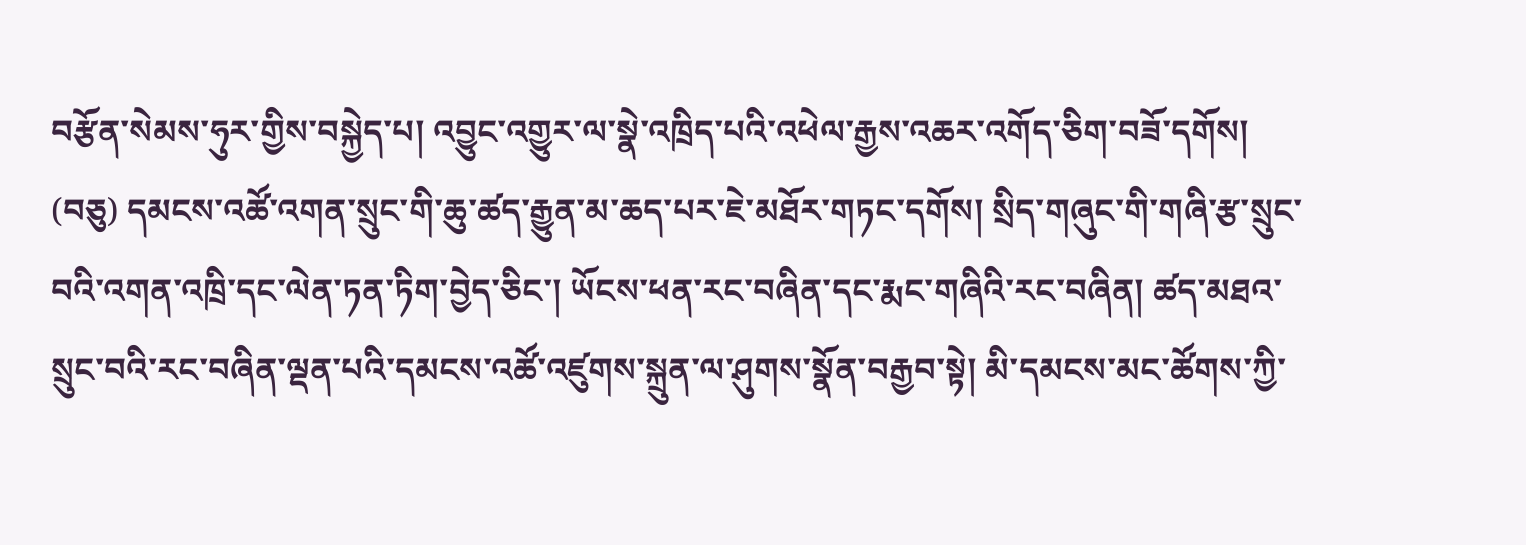བརྩོན་སེམས་ཧུར་གྱིས་བསྐྱེད་པ། འབྱུང་འགྱུར་ལ་སྣེ་འཁྲིད་པའི་འཕེལ་རྒྱས་འཆར་འགོད་ཅིག་བཟོ་དགོས།
(བཅུ) དམངས་འཚོ་འགན་སྲུང་གི་ཆུ་ཚད་རྒྱུན་མ་ཆད་པར་ཇེ་མཐོར་གཏང་དགོས། སྲིད་གཞུང་གི་གཞི་རྩ་སྲུང་བའི་འགན་འཁྲི་དང་ལེན་ཏན་ཏིག་བྱེད་ཅིང་། ཡོངས་ཕན་རང་བཞིན་དང་རྨང་གཞིའི་རང་བཞིན། ཚད་མཐའ་སྲུང་བའི་རང་བཞིན་ལྡན་པའི་དམངས་འཚོ་འཛུགས་སྐྲུན་ལ་ཤུགས་སྣོན་བརྒྱབ་སྟེ། མི་དམངས་མང་ཚོགས་ཀྱི་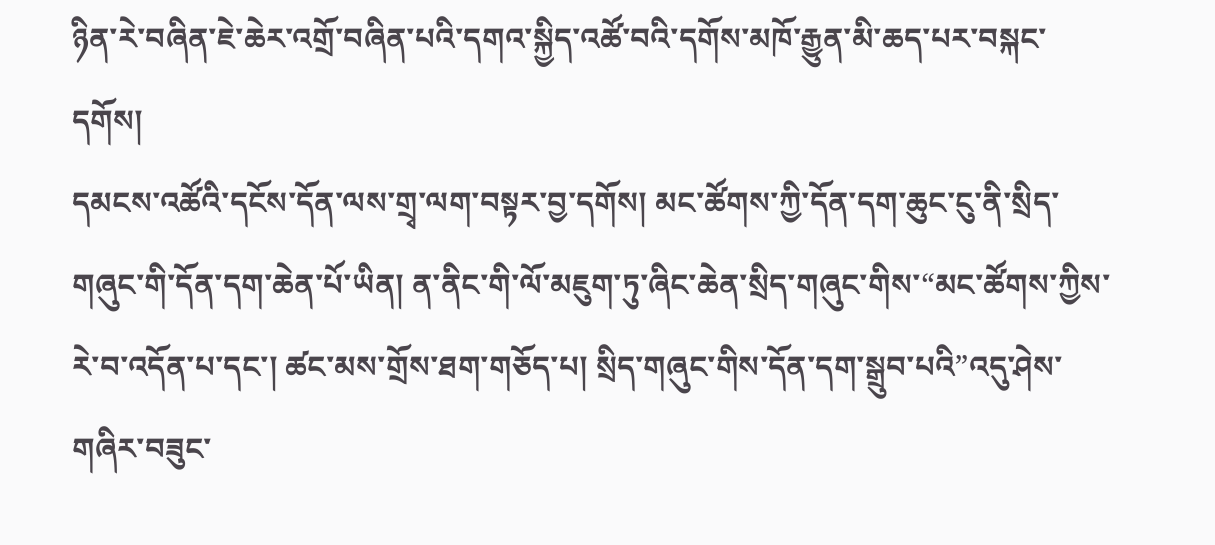ཉིན་རེ་བཞིན་ཇེ་ཆེར་འགྲོ་བཞིན་པའི་དགའ་སྐྱིད་འཚོ་བའི་དགོས་མཁོ་རྒྱུན་མི་ཆད་པར་བསྐང་དགོས།
དམངས་འཚོའི་དངོས་དོན་ལས་གྲྭ་ལག་བསྟར་བྱ་དགོས། མང་ཚོགས་ཀྱི་དོན་དག་ཆུང་ངུ་ནི་སྲིད་གཞུང་གི་དོན་དག་ཆེན་པོ་ཡིན། ན་ནིང་གི་ལོ་མཇུག་ཏུ་ཞིང་ཆེན་སྲིད་གཞུང་གིས་“མང་ཚོགས་ཀྱིས་རེ་བ་འདོན་པ་དང་། ཚང་མས་གྲོས་ཐག་གཅོད་པ། སྲིད་གཞུང་གིས་དོན་དག་སྒྲུབ་པའི”འདུ་ཤེས་གཞིར་བཟུང་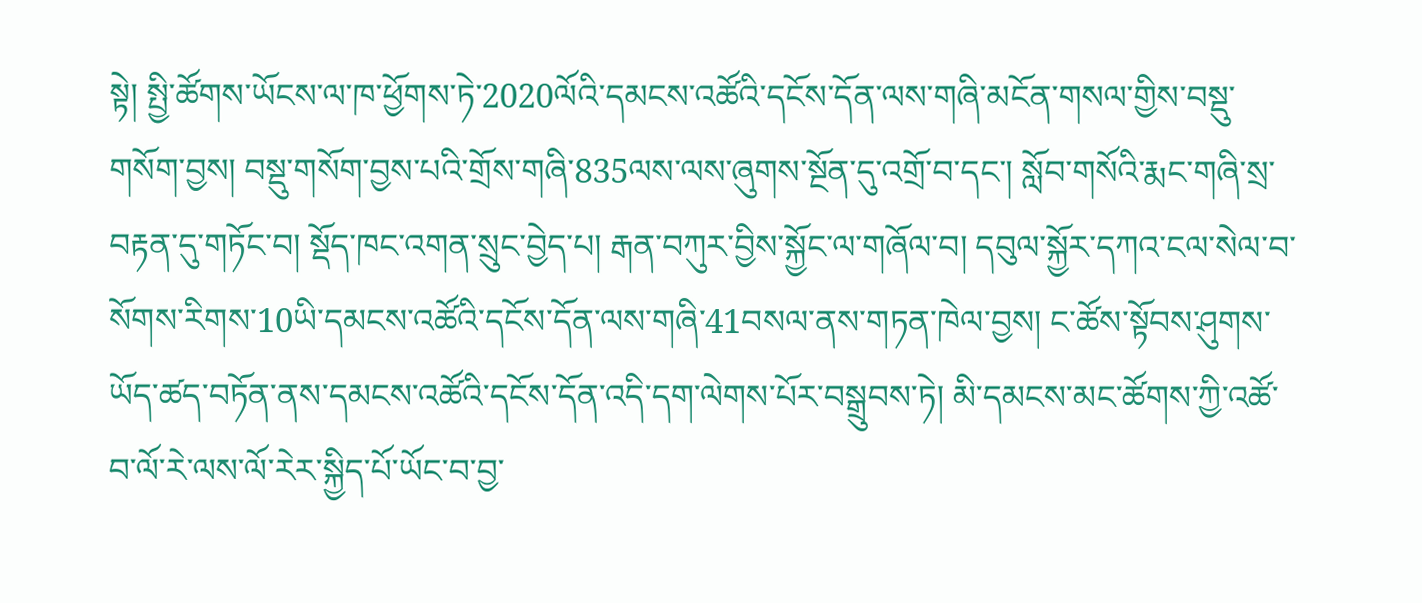སྟེ། སྤྱི་ཚོགས་ཡོངས་ལ་ཁ་ཕྱོགས་ཏེ་2020ལོའི་དམངས་འཚོའི་དངོས་དོན་ལས་གཞི་མངོན་གསལ་གྱིས་བསྡུ་གསོག་བྱས། བསྡུ་གསོག་བྱས་པའི་གྲོས་གཞི་835ལས་ལས་ཞུགས་སྔོན་དུ་འགྲོ་བ་དང་། སློབ་གསོའི་རྨང་གཞི་སྲ་བརྟན་དུ་གཏོང་བ། སྡོད་ཁང་འགན་སྲུང་བྱེད་པ། རྒན་བཀུར་བྱིས་སྐྱོང་ལ་གཞོལ་བ། དབུལ་སྐྱོར་དཀའ་ངལ་སེལ་བ་སོགས་རིགས་10ཡི་དམངས་འཚོའི་དངོས་དོན་ལས་གཞི་41བསལ་ནས་གཏན་ཁེལ་བྱས། ང་ཚོས་སྟོབས་ཤུགས་ཡོད་ཚད་བཏོན་ནས་དམངས་འཚོའི་དངོས་དོན་འདི་དག་ལེགས་པོར་བསྒྲུབས་ཏེ། མི་དམངས་མང་ཚོགས་ཀྱི་འཚོ་བ་ལོ་རེ་ལས་ལོ་རེར་སྐྱིད་པོ་ཡོང་བ་བྱ་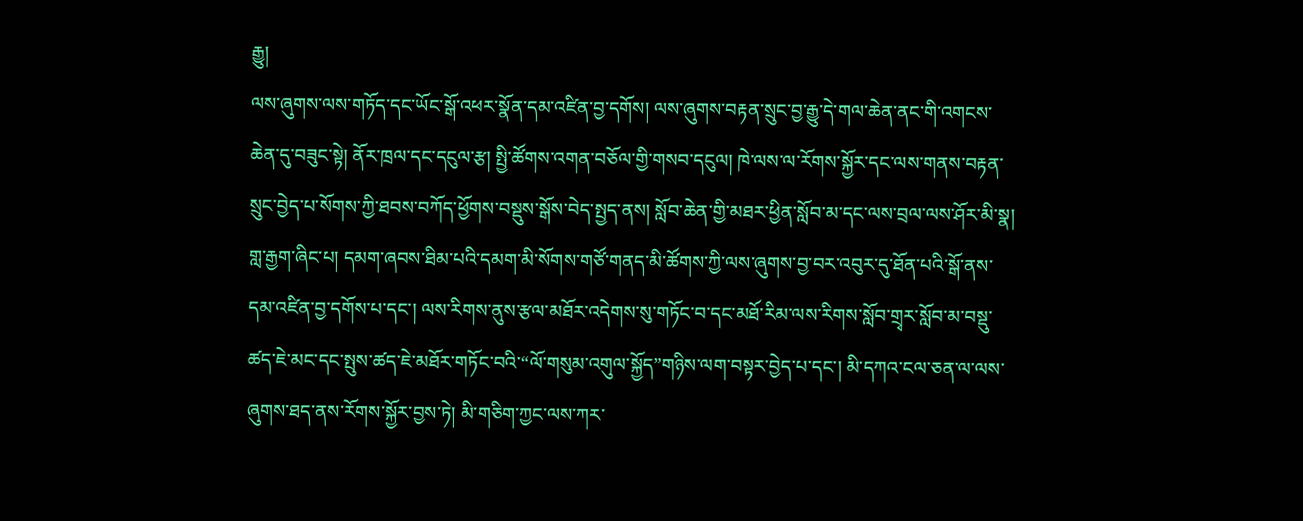རྒྱུ།
ལས་ཞུགས་ལས་གཏོད་དང་ཡོང་སྒོ་འཕར་སྣོན་དམ་འཛིན་བྱ་དགོས། ལས་ཞུགས་བརྟན་སྲུང་བྱ་རྒྱུ་དེ་གལ་ཆེན་ནང་གི་འགངས་ཆེན་དུ་བཟུང་སྟེ། ནོར་ཁྲལ་དང་དངུལ་རྩ། སྤྱི་ཚོགས་འགན་བཅོལ་གྱི་གསབ་དངུལ། ཁེ་ལས་ལ་རོགས་སྐྱོར་དང་ལས་གནས་བརྟན་སྲུང་བྱེད་པ་སོགས་ཀྱི་ཐབས་བཀོད་ཕྱོགས་བསྡུས་སྒོས་བེད་སྤྱད་ནས། སློབ་ཆེན་གྱི་མཐར་ཕྱིན་སློབ་མ་དང་ལས་བྲལ་ལས་ཤོར་མི་སྣ། གླ་རྒྱག་ཞིང་པ། དམག་ཞབས་ཐིམ་པའི་དམག་མི་སོགས་གཙོ་གནད་མི་ཚོགས་ཀྱི་ལས་ཞུགས་བྱ་བར་འབུར་དུ་ཐོན་པའི་སྒོ་ནས་དམ་འཛིན་བྱ་དགོས་པ་དང་། ལས་རིགས་ནུས་རྩལ་མཐོར་འདེགས་སུ་གཏོང་བ་དང་མཐོ་རིམ་ལས་རིགས་སློབ་གྲྭར་སློབ་མ་བསྡུ་ཚད་ཇེ་མང་དང་སྤུས་ཚད་ཇེ་མཐོར་གཏོང་བའི་“ལོ་གསུམ་འགུལ་སྐྱོད”གཉིས་ལག་བསྟར་བྱེད་པ་དང་། མི་དཀའ་ངལ་ཅན་ལ་ལས་ཞུགས་ཐད་ནས་རོགས་སྐྱོར་བྱས་ཏེ། མི་གཅིག་ཀྱང་ལས་ཀར་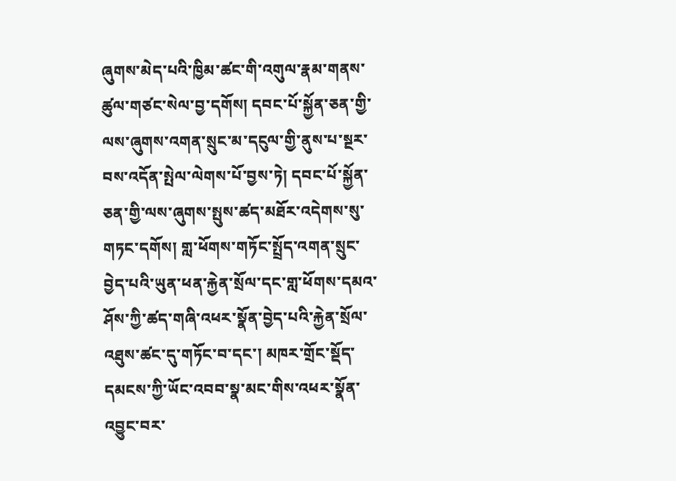ཞུགས་མེད་པའི་ཁྱིམ་ཚང་གི་འགུལ་རྣམ་གནས་ཚུལ་གཙང་སེལ་བྱ་དགོས། དབང་པོ་སྐྱོན་ཅན་གྱི་ལས་ཞུགས་འགན་སྲུང་མ་དངུལ་གྱི་ནུས་པ་སྔར་བས་འདོན་སྤེལ་ལེགས་པོ་བྱས་ཏེ། དབང་པོ་སྐྱོན་ཅན་གྱི་ལས་ཞུགས་སྤུས་ཚད་མཐོར་འདེགས་སུ་གཏང་དགོས། གླ་ཕོགས་གཏོང་སྤྲོད་འགན་སྲུང་བྱེད་པའི་ཡུན་ཕན་རྐྱེན་སྲོལ་དང་གླ་ཕོགས་དམའ་ཤོས་ཀྱི་ཚད་གཞི་འཕར་སྣོན་བྱེད་པའི་རྐྱེན་སྲོལ་འཐུས་ཚང་དུ་གཏོང་བ་དང་། མཁར་གྲོང་སྡོད་དམངས་ཀྱི་ཡོང་འབབ་སྣ་མང་གིས་འཕར་སྣོན་འབྱུང་བར་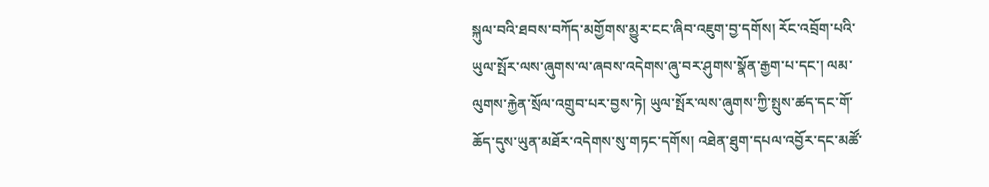སྐུལ་བའི་ཐབས་བཀོད་མགྱོགས་མྱུར་ངང་ཞིབ་འཇུག་བྱ་དགོས། རོང་འབྲོག་པའི་ཡུལ་སྤོར་ལས་ཞུགས་ལ་ཞབས་འདེགས་ཞུ་བར་ཤུགས་སྣོན་རྒྱག་པ་དང་། ལམ་ལུགས་རྐྱེན་སྲོལ་འགྲུབ་པར་བྱས་ཏེ། ཡུལ་སྤོར་ལས་ཞུགས་ཀྱི་སྤུས་ཚད་དང་གོ་ཆོད་དུས་ཡུན་མཐོར་འདེགས་སུ་གཏང་དགོས། འཐེན་ཐུག་དཔལ་འབྱོར་དང་མཚོ་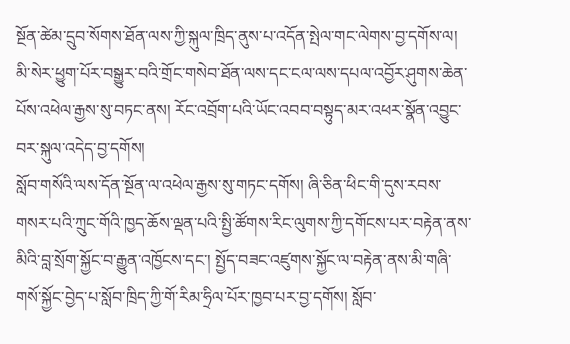སྔོན་ཚེམ་དྲུབ་སོགས་ཐོན་ལས་ཀྱི་སྐུལ་ཁྲིད་ནུས་པ་འདོན་སྤེལ་གང་ལེགས་བྱ་དགོས་ལ། མི་སེར་ཕྱུག་པོར་བསྒྱུར་བའི་གྲོང་གསེབ་ཐོན་ལས་དང་ངལ་ལས་དཔལ་འབྱོར་ཤུགས་ཆེན་པོས་འཕེལ་རྒྱས་སུ་བཏང་ནས། རོང་འབྲོག་པའི་ཡོང་འབབ་བསྟུད་མར་འཕར་སྣོན་འབྱུང་བར་སྐུལ་འདེད་བྱ་དགོས།
སློབ་གསོའི་ལས་དོན་སྔོན་ལ་འཕེལ་རྒྱས་སུ་གཏང་དགོས། ཞི་ཅིན་ཕིང་གི་དུས་རབས་གསར་པའི་ཀྲུང་གོའི་ཁྱད་ཆོས་ལྡན་པའི་སྤྱི་ཚོགས་རིང་ལུགས་ཀྱི་དགོངས་པར་བརྟེན་ནས་མིའི་བླ་སྲོག་སྐྱོང་བ་རྒྱུན་འཁྱོངས་དང་། སྤྱོད་བཟང་འཛུགས་སྐྱོང་ལ་བརྟེན་ནས་མི་གཞི་གསོ་སྐྱོང་བྱེད་པ་སློབ་ཁྲིད་ཀྱི་གོ་རིམ་ཧྲིལ་པོར་ཁྱབ་པར་བྱ་དགོས། སློབ་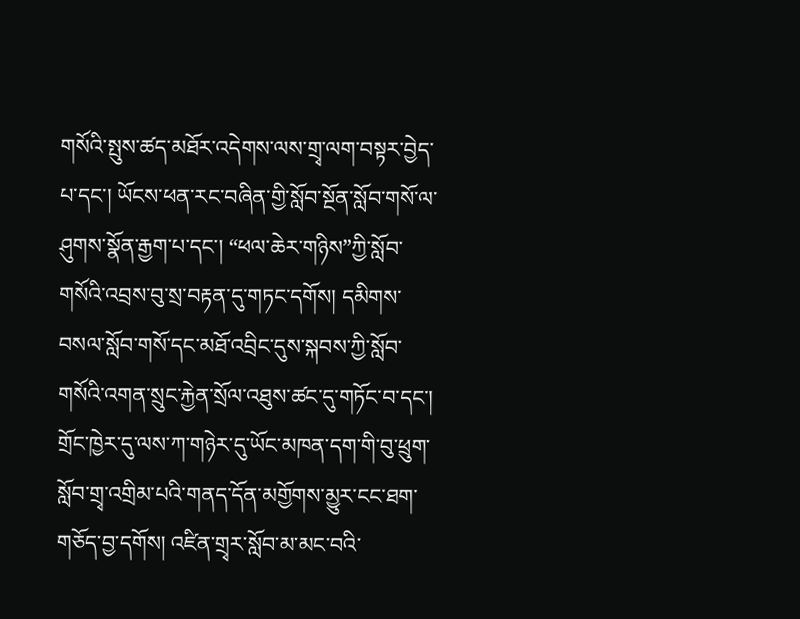གསོའི་སྤུས་ཚད་མཐོར་འདེགས་ལས་གྲྭ་ལག་བསྟར་བྱེད་པ་དང་། ཡོངས་ཕན་རང་བཞིན་གྱི་སློབ་སྔོན་སློབ་གསོ་ལ་ཤུགས་སྣོན་རྒྱག་པ་དང་། “ཕལ་ཆེར་གཉིས”ཀྱི་སློབ་གསོའི་འབྲས་བུ་སྲ་བརྟན་དུ་གཏང་དགོས། དམིགས་བསལ་སློབ་གསོ་དང་མཐོ་འབྲིང་དུས་སྐབས་ཀྱི་སློབ་གསོའི་འགན་སྲུང་རྐྱེན་སྲོལ་འཐུས་ཚང་དུ་གཏོང་བ་དང་། གྲོང་ཁྱེར་དུ་ལས་ཀ་གཉེར་དུ་ཡོང་མཁན་དག་གི་བུ་ཕྲུག་སློབ་གྲྭ་འགྲིམ་པའི་གནད་དོན་མགྱོགས་མྱུར་ངང་ཐག་གཅོད་བྱ་དགོས། འཛིན་གྲྭར་སློབ་མ་མང་བའི་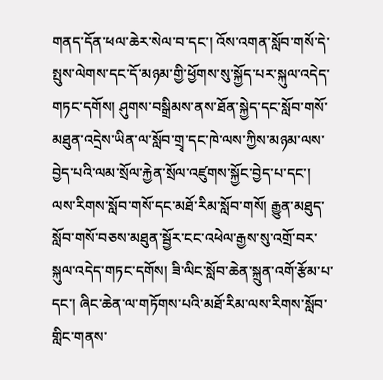གནད་དོན་ཕལ་ཆེར་སེལ་བ་དང་། འོས་འགན་སློབ་གསོ་དེ་སྤུས་ལེགས་དང་དོ་མཉམ་གྱི་ཕྱོགས་སུ་སྐྱོད་པར་སྐུལ་འདེད་གཏང་དགོས། ཤུགས་བསྒྲིམས་ནས་ཐོན་སྐྱེད་དང་སློབ་གསོ་མཐུན་འདྲེས་ཡིན་ལ་སློབ་གྲྭ་དང་ཁེ་ལས་ཀྱིས་མཉམ་ལས་བྱེད་པའི་ལམ་སྲོལ་རྐྱེན་སྲོལ་འཛུགས་སྐྱོང་བྱེད་པ་དང་། ལས་རིགས་སློབ་གསོ་དང་མཐོ་རིམ་སློབ་གསོ། རྒྱུན་མཐུད་སློབ་གསོ་བཅས་མཐུན་སྦྱོར་ངང་འཕེལ་རྒྱས་སུ་འགྲོ་བར་སྐུལ་འདེད་གཏང་དགོས། ཟི་ལིང་སློབ་ཆེན་སྐྲུན་འགོ་རྩོམ་པ་དང་། ཞིང་ཆེན་ལ་གཏོགས་པའི་མཐོ་རིམ་ལས་རིགས་སློབ་གླིང་གནས་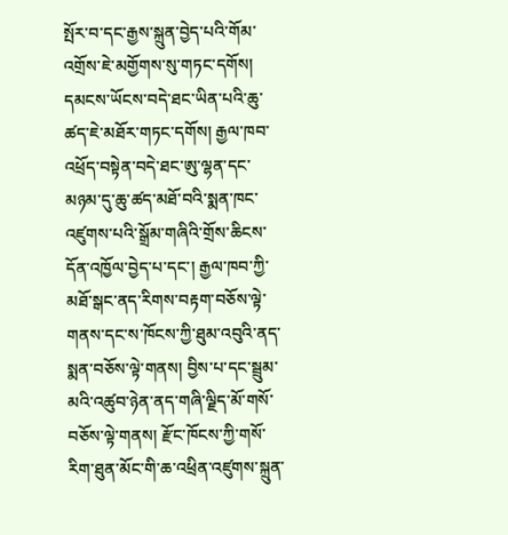སྤོར་བ་དང་རྒྱས་སྐྲུན་བྱེད་པའི་གོམ་འགྲོས་ཇེ་མགྱོགས་སུ་གཏང་དགོས།
དམངས་ཡོངས་བདེ་ཐང་ཡིན་པའི་ཆུ་ཚད་ཇེ་མཐོར་གཏང་དགོས། རྒྱལ་ཁབ་འཕྲོད་བསྟེན་བདེ་ཐང་ཨུ་ལྷན་དང་མཉམ་དུ་ཆུ་ཚད་མཐོ་བའི་སྨན་ཁང་འཛུགས་པའི་སྒྲོམ་གཞིའི་གྲོས་ཆིངས་དོན་འཁྱོལ་བྱེད་པ་དང་། རྒྱལ་ཁབ་ཀྱི་མཐོ་སྒང་ནད་རིགས་བརྟག་བཅོས་ལྟེ་གནས་དང་ས་ཁོངས་ཀྱི་ཐུམ་འབུའི་ནད་སྨན་བཅོས་ལྟེ་གནས། བྱིས་པ་དང་སྦྲུམ་མའི་འཚུབ་ཉེན་ནད་གཞི་ལྗིད་མོ་གསོ་བཅོས་ལྟེ་གནས། རྫོང་ཁོངས་ཀྱི་གསོ་རིག་ཐུན་མོང་གི་ཆ་འཕྲིན་འཛུགས་སྐྲུན་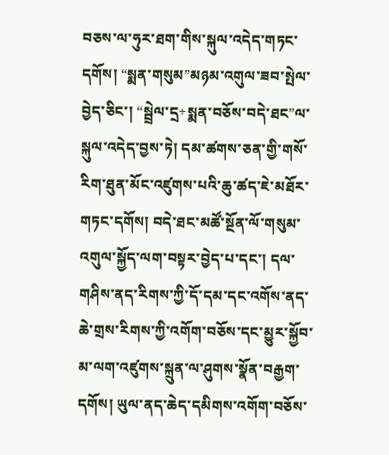བཅས་ལ་ཧུར་ཐག་གིས་སྐུལ་འདེད་གཏང་དགོས། “སྨན་གསུམ”མཉམ་འགུལ་ཟབ་སྤེལ་བྱེད་ཅིང་། “སྦྲེལ་དྲ+སྨན་བཅོས་བདེ་ཐང”ལ་སྐུལ་འདེད་བྱས་ཏེ། དམ་ཚགས་ཅན་གྱི་གསོ་རིག་ཐུན་མོང་འཛུགས་པའི་ཆུ་ཚད་ཇེ་མཐོར་གཏང་དགོས། བདེ་ཐང་མཚོ་སྔོན་ལོ་གསུམ་འགུལ་སྐྱོད་ལག་བསྟར་བྱེད་པ་དང་། དལ་གཤིས་ནད་རིགས་ཀྱི་དོ་དམ་དང་འགོས་ནད་ཆེ་གྲས་རིགས་ཀྱི་འགོག་བཅོས་དང་མྱུར་སྐྱོབ་མ་ལག་འཛུགས་སྐྲུན་ལ་ཤུགས་སྣོན་བརྒྱག་དགོས། ཡུལ་ནད་ཆེད་དམིགས་འགོག་བཅོས་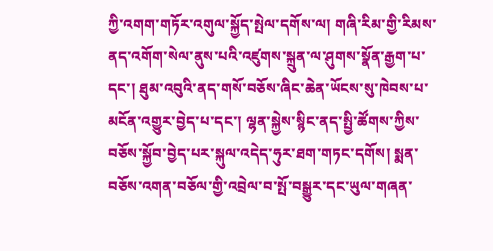ཀྱི་འགག་གཏོར་འགུལ་སྐྱོད་སྤེལ་དགོས་ལ། གཞི་རིམ་གྱི་རིམས་ནད་འགོག་སེལ་ནུས་པའི་འཛུགས་སྐྲུན་ལ་ཤུགས་སྣོན་རྒྱག་པ་དང་། ཐུམ་འབུའི་ནད་གསོ་བཅོས་ཞིང་ཆེན་ཡོངས་སུ་ཁེབས་པ་མངོན་འགྱུར་བྱེད་པ་དང་། ལྷན་སྐྱེས་སྙིང་ནད་སྤྱི་ཚོགས་ཀྱིས་བཅོས་སྐྱོབ་བྱེད་པར་སྐུལ་འདེད་ཧུར་ཐག་གཏང་དགོས། སྨན་བཅོས་འགན་བཅོལ་གྱི་འབྲེལ་བ་སྤོ་བསྒྱུར་དང་ཡུལ་གཞན་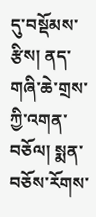དུ་བསྡོམས་རྩིས། ནད་གཞི་ཆེ་གྲས་ཀྱི་འགན་བཅོལ། སྨན་བཅོས་རོགས་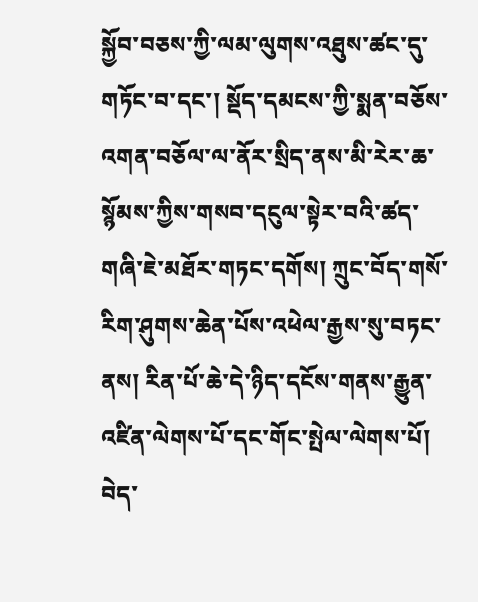སྐྱོབ་བཅས་ཀྱི་ལམ་ལུགས་འཐུས་ཚང་དུ་གཏོང་བ་དང་། སྡོད་དམངས་ཀྱི་སྨན་བཅོས་འགན་བཅོལ་ལ་ནོར་སྲིད་ནས་མི་རེར་ཆ་སྙོམས་ཀྱིས་གསབ་དངུལ་སྟེར་བའི་ཚད་གཞི་ཇེ་མཐོར་གཏང་དགོས། ཀྲུང་བོད་གསོ་རིག་ཤུགས་ཆེན་པོས་འཕེལ་རྒྱས་སུ་བཏང་ནས། རིན་པོ་ཆེ་དེ་ཉིད་དངོས་གནས་རྒྱུན་འཛིན་ལེགས་པོ་དང་གོང་སྤེལ་ལེགས་པོ། བེད་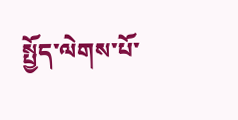སྤྱོད་ལེགས་པོ་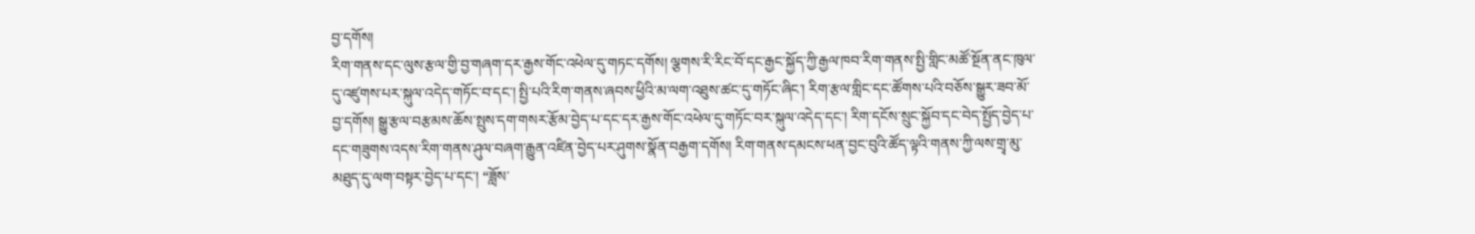བྱ་དགོས།
རིག་གནས་དང་ལུས་རྩལ་གྱི་བྱ་གཞག་དར་རྒྱས་གོང་འཕེལ་དུ་གཏང་དགོས། ལྕགས་རི་རིང་བོ་དང་རྒྱང་སྐྱོད་ཀྱི་རྒྱལ་ཁབ་རིག་གནས་སྤྱི་གླིང་མཚོ་སྔོན་ནང་ཁུལ་དུ་འཛུགས་པར་སྐུལ་འདེད་གཏོང་བ་དང་། སྤྱི་པའི་རིག་གནས་ཞབས་ཕྱིའི་མ་ལག་འཐུས་ཚང་དུ་གཏོང་ཞིང་། རིག་རྩལ་གླིང་དང་ཚོགས་པའི་བཅོས་སྒྱུར་ཟབ་མོ་བྱ་དགོས། སྒྱུ་རྩལ་བརྩམས་ཆོས་སྤུས་དག་གསར་རྩོམ་བྱེད་པ་དང་དར་རྒྱས་གོང་འཕེལ་དུ་གཏོང་བར་སྐུལ་འདེད་དང་། རིག་དངོས་སྲུང་སྐྱོབ་དང་བེད་སྤྱོད་བྱེད་པ་དང་གཟུགས་འདས་རིག་གནས་ཤུལ་བཞག་རྒྱུན་འཛིན་བྱེད་པར་ཤུགས་སྣོན་བརྒྱག་དགོས། རིག་གནས་དམངས་ཕན་བྱང་བུའི་ཚོད་ལྟའི་གནས་ཀྱི་ལས་གྲྭ་མུ་མཐུད་དུ་ལག་བསྟར་བྱེད་པ་དང་། “ཟློས་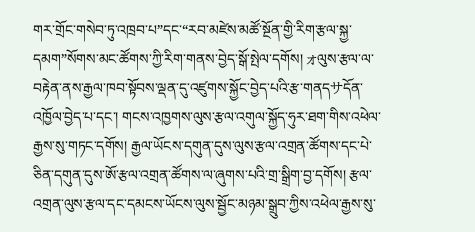གར་གྲོང་གསེབ་ཏུ་འཁྲབ་པ”དང་“རབ་མཛེས་མཚོ་སྔོན་གྱི་རིག་རྩལ་སྐྱ་དམག”སོགས་མང་ཚོགས་ཀྱི་རིག་གནས་བྱེད་སྒོ་སྤེལ་དགོས། ォལུས་རྩལ་ལ་བརྟེན་ནས་རྒྱལ་ཁབ་སྟོབས་ལྡན་དུ་འཛུགས་སྐྱོང་བྱེད་པའི་རྩ་གནདサདོན་འཁྱོལ་བྱེད་པ་དང་། གངས་འཁྱགས་ལུས་རྩལ་འགུལ་སྐྱོད་ཧུར་ཐག་གིས་འཕེལ་རྒྱས་སུ་གཏང་དགོས། རྒྱལ་ཡོངས་དགུན་དུས་ལུས་རྩལ་འགྲན་ཚོགས་དང་པེ་ཅིན་དགུན་དུས་ཨོ་རྩལ་འགྲན་ཚོགས་ལ་ཞུགས་པའི་གྲ་སྒྲིག་བྱ་དགོས། རྩལ་འགྲན་ལུས་རྩལ་དང་དམངས་ཡོངས་ལུས་སྦྱོང་མཉམ་སྒྲུབ་ཀྱིས་འཕེལ་རྒྱས་སུ་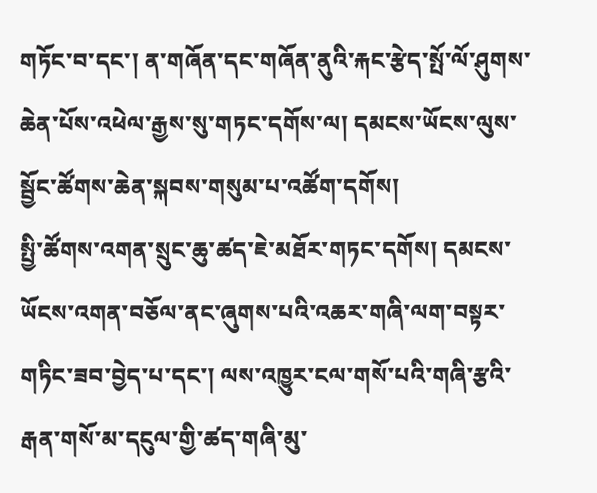གཏོང་བ་དང་། ན་གཞོན་དང་གཞོན་ནུའི་རྐང་རྩེད་སྤོ་ལོ་ཤུགས་ཆེན་པོས་འཕེལ་རྒྱས་སུ་གཏང་དགོས་ལ། དམངས་ཡོངས་ལུས་སྦྱོང་ཚོགས་ཆེན་སྐབས་གསུམ་པ་འཚོག་དགོས།
སྤྱི་ཚོགས་འགན་སྲུང་ཆུ་ཚད་ཇེ་མཐོར་གཏང་དགོས། དམངས་ཡོངས་འགན་བཅོལ་ནང་ཞུགས་པའི་འཆར་གཞི་ལག་བསྟར་གཏིང་ཟབ་བྱེད་པ་དང་། ལས་འཁྱུར་ངལ་གསོ་པའི་གཞི་རྩའི་རྒན་གསོ་མ་དངུལ་གྱི་ཚད་གཞི་མུ་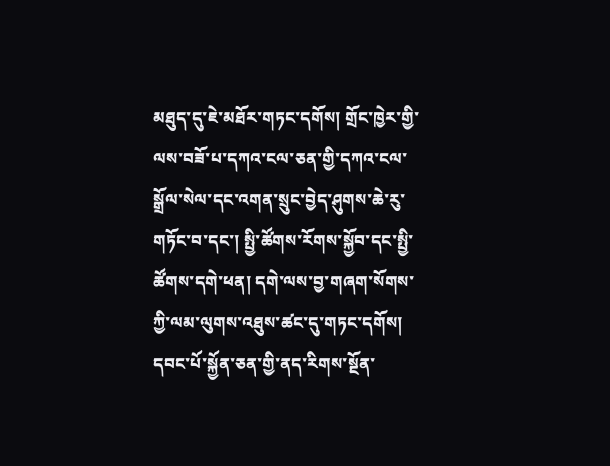མཐུད་དུ་ཇེ་མཐོར་གཏང་དགོས། གྲོང་ཁྱེར་གྱི་ལས་བཟོ་པ་དཀའ་ངལ་ཅན་གྱི་དཀའ་ངལ་སྒྲོལ་སེལ་དང་འགན་སྲུང་བྱེད་ཤུགས་ཆེ་རུ་གཏོང་བ་དང་། སྤྱི་ཚོགས་རོགས་སྐྱོབ་དང་སྤྱི་ཚོགས་དགེ་ཕན། དགེ་ལས་བྱ་གཞག་སོགས་ཀྱི་ལམ་ལུགས་འཐུས་ཚང་དུ་གཏང་དགོས། དབང་པོ་སྐྱོན་ཅན་གྱི་ནད་རིགས་སྔོན་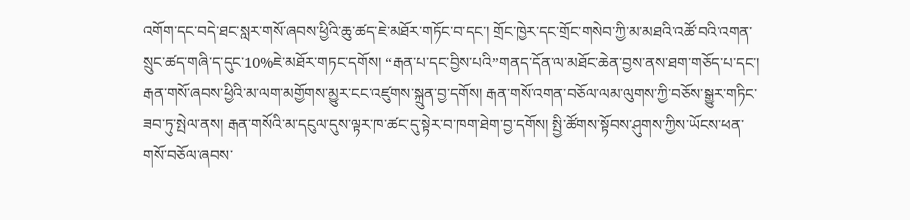འགོག་དང་བདེ་ཐང་སླར་གསོ་ཞབས་ཕྱིའི་ཆུ་ཚད་ཇེ་མཐོར་གཏོང་བ་དང་། གྲོང་ཁྱེར་དང་གྲོང་གསེབ་ཀྱི་མ་མཐའི་འཚོ་བའི་འགན་སྲུང་ཚད་གཞི་ད་དུང་10%ཇེ་མཐོར་གཏང་དགོས། “རྒན་པ་དང་བྱིས་པའི”གནད་དོན་ལ་མཐོང་ཆེན་བྱས་ནས་ཐག་གཅོད་པ་དང་། རྒན་གསོ་ཞབས་ཕྱིའི་མ་ལག་མགྱོགས་མྱུར་ངང་འཛུགས་སྐྲུན་བྱ་དགོས། རྒན་གསོ་འགན་བཅོལ་ལམ་ལུགས་ཀྱི་བཅོས་སྒྱུར་གཏིང་ཟབ་ཏུ་སྤེལ་ནས། རྒན་གསོའི་མ་དངུལ་དུས་ལྟར་ཁ་ཚང་དུ་སྟེར་བ་ཁག་ཐེག་བྱ་དགོས། སྤྱི་ཚོགས་སྟོབས་ཤུགས་ཀྱིས་ཡོངས་ཕན་གསོ་བཅོལ་ཞབས་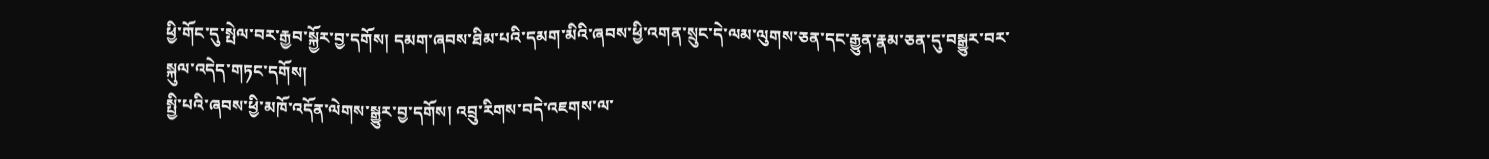ཕྱི་གོང་དུ་སྤེལ་བར་རྒྱབ་སྐྱོར་བྱ་དགོས། དམག་ཞབས་ཐིམ་པའི་དམག་མིའི་ཞབས་ཕྱི་འགན་སྲུང་དེ་ལམ་ལུགས་ཅན་དང་རྒྱུན་རྣམ་ཅན་དུ་བསྒྱུར་བར་སྐུལ་འདེད་གཏང་དགོས།
སྤྱི་པའི་ཞབས་ཕྱི་མཁོ་འདོན་ལེགས་སྒྱུར་བྱ་དགོས། འབྲུ་རིགས་བདེ་འཇགས་ལ་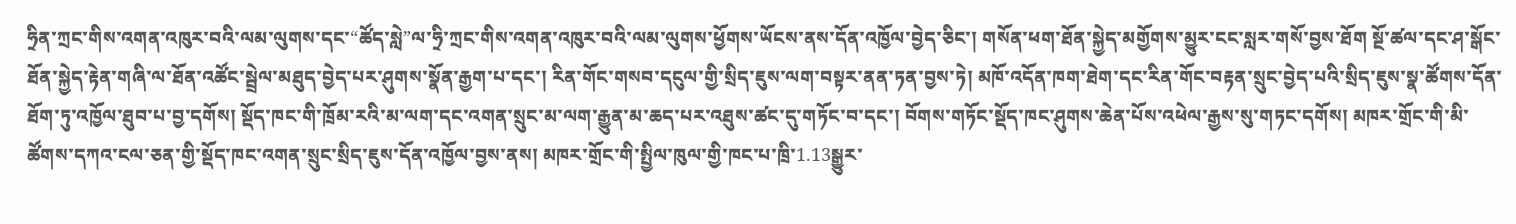ཧྲིན་ཀྲང་གིས་འགན་འཁུར་བའི་ལམ་ལུགས་དང་“ཚོད་སླེ”ལ་ཧྲི་ཀྲང་གིས་འགན་འཁུར་བའི་ལམ་ལུགས་ཕྱོགས་ཡོངས་ནས་དོན་འཁྱོལ་བྱེད་ཅིང་། གསོན་ཕག་ཐོན་སྐྱེད་མགྱོགས་མྱུར་ངང་སླར་གསོ་བྱས་ཐོག སྔོ་ཚལ་དང་ཤ་སྒོང་ཐོན་སྐྱེད་རྟེན་གཞི་ལ་ཐོན་འཚོང་སྦྲེལ་མཐུད་བྱེད་པར་ཤུགས་སྣོན་རྒྱག་པ་དང་། རིན་གོང་གསབ་དངུལ་གྱི་སྲིད་ཇུས་ལག་བསྟར་ནན་ཏན་བྱས་ཏེ། མཁོ་འདོན་ཁག་ཐེག་དང་རིན་གོང་བརྟན་སྲུང་བྱེད་པའི་སྲིད་ཇུས་སྣ་ཚོགས་དོན་ཐོག་ཏུ་འཁྱོལ་ཐུབ་པ་བྱ་དགོས། སྡོད་ཁང་གི་ཁྲོམ་རའི་མ་ལག་དང་འགན་སྲུང་མ་ལག་རྒྱུན་མ་ཆད་པར་འཐུས་ཚང་དུ་གཏོང་བ་དང་། བོགས་གཏོང་སྡོད་ཁང་ཤུགས་ཆེན་པོས་འཕེལ་རྒྱས་སུ་གཏང་དགོས། མཁར་གྲོང་གི་མི་ཚོགས་དཀའ་ངལ་ཅན་གྱི་སྡོད་ཁང་འགན་སྲུང་སྲིད་ཇུས་དོན་འཁྱོལ་བྱས་ནས། མཁར་གྲོང་གི་སྤྱིལ་ཁུལ་གྱི་ཁང་པ་ཁྲི་1.13སྒྱུར་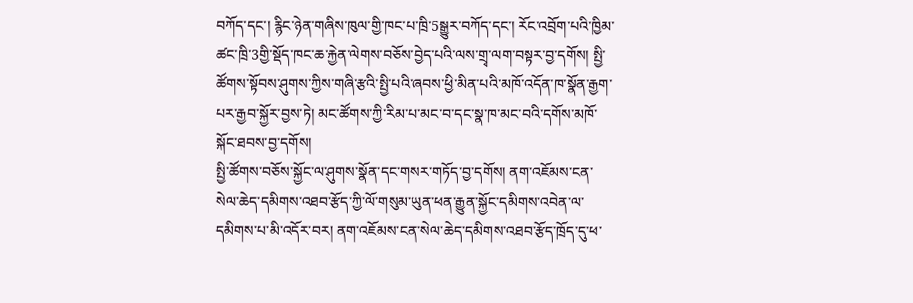བཀོད་དང་། རྙིང་ཉེན་གཞིས་ཁུལ་གྱི་ཁང་པ་ཁྲི་5སྒྱུར་བཀོད་དང་། རོང་འབྲོག་པའི་ཁྱིམ་ཚང་ཁྲི་3གྱི་སྡོད་ཁང་ཆ་རྐྱེན་ལེགས་བཅོས་བྱེད་པའི་ལས་གྲྭ་ལག་བསྟར་བྱ་དགོས། སྤྱི་ཚོགས་སྟོབས་ཤུགས་ཀྱིས་གཞི་རྩའི་སྤྱི་པའི་ཞབས་ཕྱི་མིན་པའི་མཁོ་འདོན་ཁ་སྣོན་རྒྱག་པར་རྒྱབ་སྐྱོར་བྱས་ཏེ། མང་ཚོགས་ཀྱི་རིམ་པ་མང་བ་དང་སྣ་ཁ་མང་བའི་དགོས་མཁོ་སྐོང་ཐབས་བྱ་དགོས།
སྤྱི་ཚོགས་བཅོས་སྐྱོང་ལ་ཤུགས་སྣོན་དང་གསར་གཏོད་བྱ་དགོས། ནག་འཇོམས་ངན་སེལ་ཆེད་དམིགས་འཐབ་རྩོད་ཀྱི་ལོ་གསུམ་ཡུན་ཕན་རྒྱུན་སྐྱོང་དམིགས་འབེན་ལ་དམིགས་པ་མི་འདོར་བར། ནག་འཇོམས་ངན་སེལ་ཆེད་དམིགས་འཐབ་རྩོད་ཁྲོད་དུ་ཕ་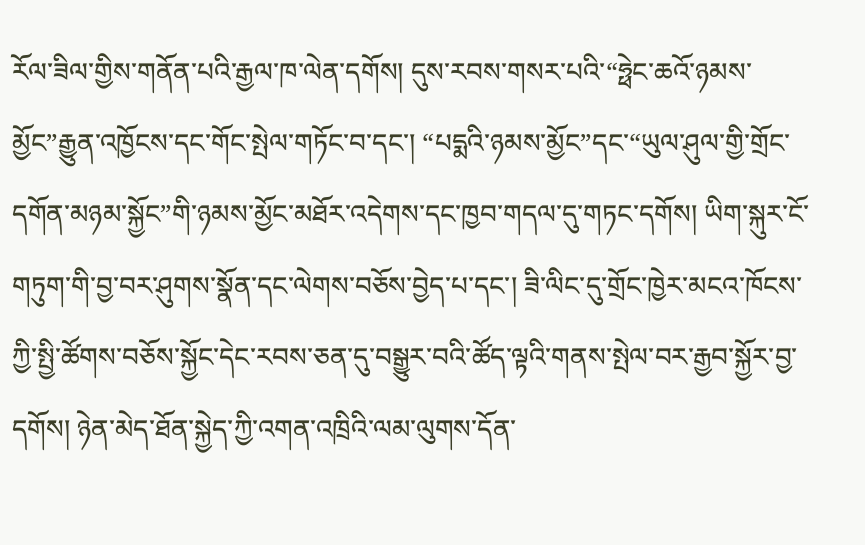རོལ་ཟིལ་གྱིས་གནོན་པའི་རྒྱལ་ཁ་ལེན་དགོས། དུས་རབས་གསར་པའི་“ཧྥེང་ཆའོ་ཉམས་མྱོང”རྒྱུན་འཁྱོངས་དང་གོང་སྤེལ་གཏོང་བ་དང་། “པདྨའི་ཉམས་མྱོང”དང་“ཡུལ་ཤུལ་གྱི་གྲོང་དགོན་མཉམ་སྐྱོང”གི་ཉམས་མྱོང་མཐོར་འདེགས་དང་ཁྱབ་གདལ་དུ་གཏང་དགོས། ཡིག་སྐུར་ངོ་གཏུག་གི་བྱ་བར་ཤུགས་སྣོན་དང་ལེགས་བཅོས་བྱེད་པ་དང་། ཟི་ལིང་དུ་གྲོང་ཁྱེར་མངའ་ཁོངས་ཀྱི་སྤྱི་ཚོགས་བཅོས་སྐྱོང་དེང་རབས་ཅན་དུ་བསྒྱུར་བའི་ཚོད་ལྟའི་གནས་སྤེལ་བར་རྒྱབ་སྐྱོར་བྱ་དགོས། ཉེན་མེད་ཐོན་སྐྱེད་ཀྱི་འགན་འཁྲིའི་ལམ་ལུགས་དོན་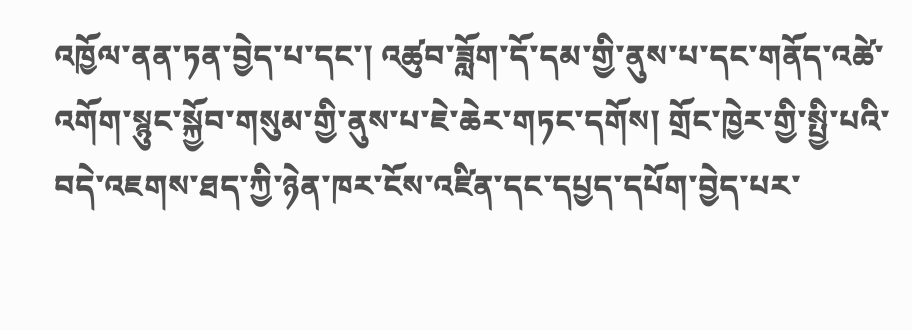འཁྱོལ་ནན་ཏན་བྱེད་པ་དང་། འཚུབ་ཟློག་དོ་དམ་གྱི་ནུས་པ་དང་གནོད་འཚེ་འགོག་སྙུང་སྐྱོབ་གསུམ་གྱི་ནུས་པ་ཇེ་ཆེར་གཏང་དགོས། གྲོང་ཁྱེར་གྱི་སྤྱི་པའི་བདེ་འཇགས་ཐད་ཀྱི་ཉེན་ཁར་ངོས་འཛིན་དང་དཔྱད་དཔོག་བྱེད་པར་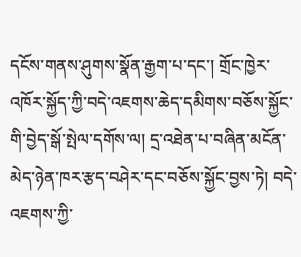དངོས་གནས་ཤུགས་སྣོན་རྒྱག་པ་དང་། གྲོང་ཁྱེར་འཁོར་སྐྱོད་ཀྱི་བདེ་འཇགས་ཆེད་དམིགས་བཅོས་སྐྱོང་གི་བྱེད་སྒོ་སྤེལ་དགོས་ལ། དྲ་འཐེན་པ་བཞིན་མངོན་མེད་ཉེན་ཁར་རྩད་བཤེར་དང་བཅོས་སྐྱོང་བྱས་ཏེ། བདེ་འཇགས་ཀྱི་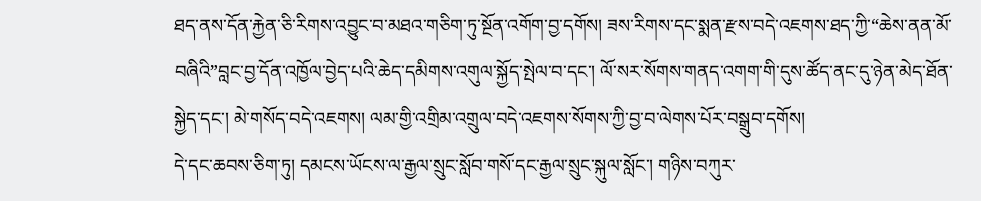ཐད་ནས་དོན་རྐྱེན་ཅི་རིགས་འབྱུང་བ་མཐའ་གཅིག་ཏུ་སྔོན་འགོག་བྱ་དགོས། ཟས་རིགས་དང་སྨན་རྫས་བདེ་འཇགས་ཐད་ཀྱི་“ཆེས་ནན་མོ་བཞིའི”བླང་བྱ་དོན་འཁྱོལ་བྱེད་པའི་ཆེད་དམིགས་འགུལ་སྐྱོད་སྤེལ་བ་དང་། ལོ་སར་སོགས་གནད་འགག་གི་དུས་ཚོད་ནང་དུ་ཉེན་མེད་ཐོན་སྐྱེད་དང་། མེ་གསོད་བདེ་འཇགས། ལམ་གྱི་འགྲིམ་འགྲུལ་བདེ་འཇགས་སོགས་ཀྱི་བྱ་བ་ལེགས་པོར་བསྒྲུབ་དགོས།
དེ་དང་ཆབས་ཅིག་ཏུ། དམངས་ཡོངས་ལ་རྒྱལ་སྲུང་སློབ་གསོ་དང་རྒྱལ་སྲུང་སྐུལ་སློང་། གཉིས་བཀུར་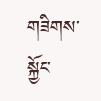གཟིགས་སྐྱོང་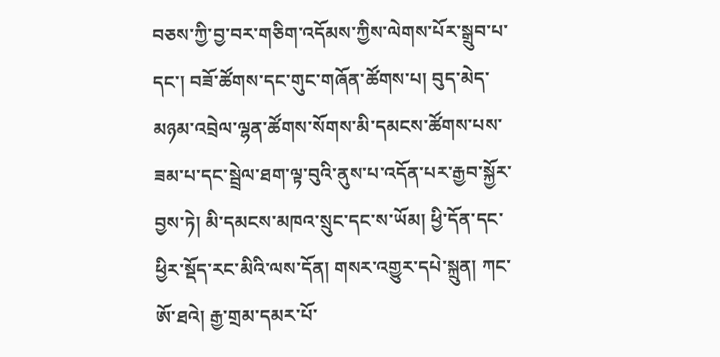བཅས་ཀྱི་བྱ་བར་གཅིག་འདོམས་ཀྱིས་ལེགས་པོར་སྒྲུབ་པ་དང་། བཟོ་ཚོགས་དང་གུང་གཞོན་ཚོགས་པ། བུད་མེད་མཉམ་འབྲེལ་ལྷན་ཚོགས་སོགས་མི་དམངས་ཚོགས་པས་ཟམ་པ་དང་སྦྲེལ་ཐག་ལྟ་བུའི་ནུས་པ་འདོན་པར་རྒྱབ་སྐྱོར་བྱས་ཏེ། མི་དམངས་མཁའ་སྲུང་དང་ས་ཡོམ། ཕྱི་དོན་དང་ཕྱིར་སྡོད་རང་མིའི་ལས་དོན། གསར་འགྱུར་དཔེ་སྐྲུན། ཀང་ཨོ་ཐའེ། རྒྱ་གྲམ་དམར་པོ་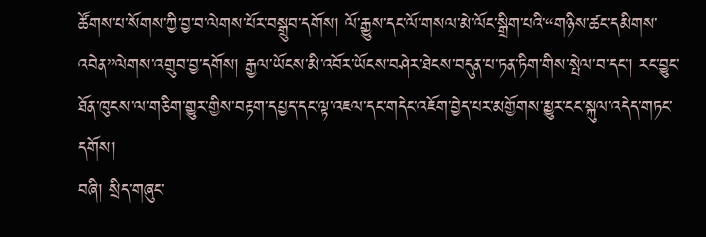ཚོགས་པ་སོགས་ཀྱི་བྱ་བ་ལེགས་པོར་བསྒྲུབ་དགོས། ལོ་རྒྱུས་དང་ལོ་གསལ་མེ་ལོང་སྒྲིག་པའི་“གཉིས་ཚང་དམིགས་འབེན”ལེགས་འགྲུབ་བྱ་དགོས། རྒྱལ་ཡོངས་མི་འབོར་ཡོངས་བཤེར་ཐེངས་བདུན་པ་ཏན་ཏིག་གིས་སྤེལ་བ་དང་། རང་བྱུང་ཐོན་ཁུངས་ལ་གཅིག་གྱུར་གྱིས་བརྟག་དཔྱད་དང་ལྟ་འཇལ་དང་གདེང་འཇོག་བྱེད་པར་མགྱོགས་མྱུར་ངང་སྐུལ་འདེད་གཏང་དགོས།
བཞི། སྲིད་གཞུང་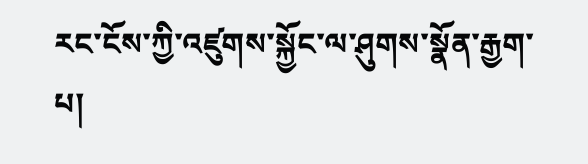རང་ངོས་ཀྱི་འཛུགས་སྐྱོང་ལ་ཤུགས་སྣོན་རྒྱག་པ།